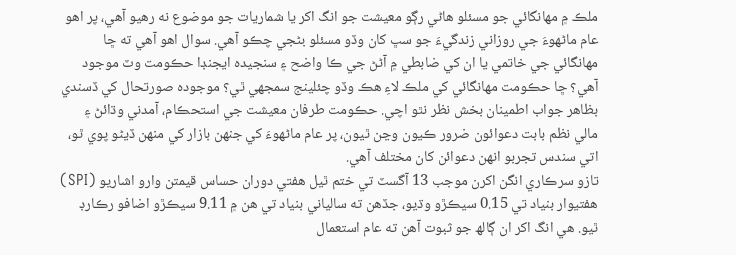ملڪ ۾ مھانگائي جو مسئلو ھاڻي رڳو معيشت جو انگ اکر يا شماريات جو موضوع نه رھيو آھي، پر اھو عام ماڻھوءَ جي روزاني زندگيءَ جو سڀ کان وڏو مسئلو بڻجي چڪو آھي. سوال اھو آھي ته ڇا مھانگائي جي خاتمي يا ان کي ضابطي ۾ آڻڻ جي ڪا واضح ۽ سنجيده ايجنڊا حڪومت وٽ موجود آھي؟ ڇا حڪومت مھانگائي کي ملڪ لاءِ ھڪ وڏو چئلينج سمجھي ٿي؟ موجوده صورتحال کي ڏسندي بظاھر جواب اطمينان بخش نظر نٿو اچي. حڪومت طرفان معيشت جي استحڪام، آمدني وڌائڻ ۽ مالي نظم بابت دعوائون ضرور ڪيون وڃن ٿيون، پر عام ماڻھوءَ کي جنھن بازار کي منھن ڏيڻو پوي ٿو، اتي سندس تجربو انھن دعوائن کان مختلف آھي.
تازو سرڪاري انگن اکرن موجب 13 آگسٽ تي ختم ٿيل ھفتي دوران حساس قيمتن وارو اشاريو (SPI) ھفتيوار بنياد تي 0.15 سيڪڙو وڌيو، جڏھن ته سالياني بنياد تي ھن ۾ 9.11 سيڪڙو اضافو رڪارڊ ٿيو. ھي انگ اکر ان ڳالھ جو ثبوت آھن ته عام استعمال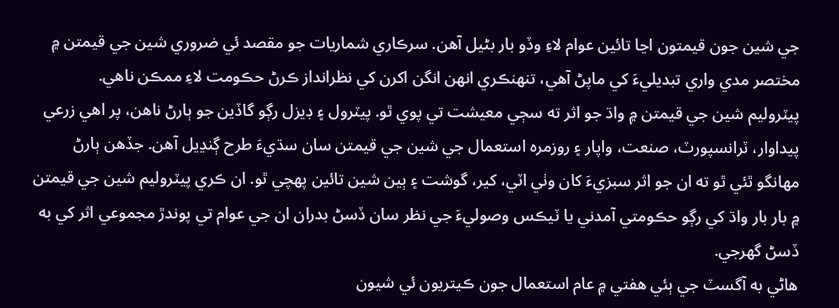جي شين جون قيمتون اڃا تائين عوام لاءِ وڏو بار بڻيل آھن. سرڪاري شماريات جو مقصد ئي ضروري شين جي قيمتن ۾ مختصر مدي واري تبديليءَ کي ماپڻ آھي، تنھنڪري انھن انگن اکرن کي نظرانداز ڪرڻ حڪومت لاءِ ممڪن ناھي.
پيٽروليم شين جي قيمتن ۾ واڌ جو اثر ته سڄي معيشت تي پوي ٿو. پيٽرول ۽ ڊيزل رڳو گاڏين جو ٻارڻ ناھن، پر اھي زرعي پيداوار، ٽرانسپورٽ، صنعت، واپار ۽ روزمره استعمال جي شين جي قيمتن سان سڌيءَ طرح ڳنڍيل آھن. جڏھن ٻارڻ مھانگو ٿئي ٿو ته ان جو اثر سبزيءَ کان وٺي اٽي، کير، گوشت ۽ ٻين شين تائين پھچي ٿو. ان ڪري پيٽروليم شين جي قيمتن ۾ بار بار واڌ کي رڳو حڪومتي آمدني يا ٽيڪس وصوليءَ جي نظر سان ڏسڻ بدران ان جي عوام تي پوندڙ مجموعي اثر کي به ڏسڻ گھرجي.
هاڻي به آگسٽ جي ٻئي ھفتي ۾ عام استعمال جون ڪيتريون ئي شيون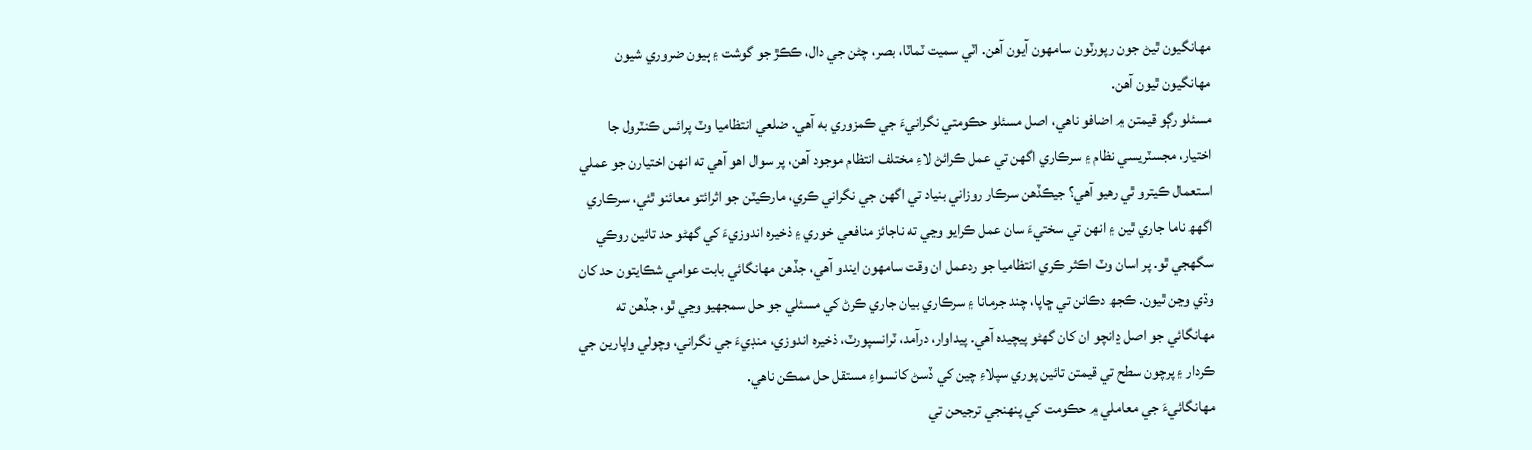مھانگيون ٿيڻ جون رپورٽون سامھون آيون آھن. اٽي سميت ٽماٽا، بصر، چڻن جي دال، ڪڪڙ جو گوشت ۽ ٻيون ضروري شيون مھانگيون ٿيون آهن.
مسئلو رڳو قيمتن ۾ اضافو ناھي، اصل مسئلو حڪومتي نگرانيءَ جي ڪمزوري به آھي. ضلعي انتظاميا وٽ پرائس ڪنٽرول جا اختيار، مجسٽريسي نظام ۽ سرڪاري اگھن تي عمل ڪرائڻ لاءِ مختلف انتظام موجود آھن، پر سوال اھو آھي ته انھن اختيارن جو عملي استعمال ڪيترو ٿي رھيو آھي؟ جيڪڏھن سرڪار روزاني بنياد تي اگھن جي نگراني ڪري، مارڪيٽن جو اثرائتو معائنو ٿئي، سرڪاري اگهھ ناما جاري ٿين ۽ انھن تي سختيءَ سان عمل ڪرايو وڃي ته ناجائز منافعي خوري ۽ ذخيره اندوزيءَ کي گھڻو حد تائين روڪي سگھجي ٿو. پر اسان وٽ اڪثر ڪري انتظاميا جو ردعمل ان وقت سامھون ايندو آھي، جڏھن مھانگائي بابت عوامي شڪايتون حد کان وڌي وڃن ٿيون. ڪجھ دڪانن تي ڇاپا، چند جرمانا ۽ سرڪاري بيان جاري ڪرڻ کي مسئلي جو حل سمجھيو وڃي ٿو، جڏھن ته مھانگائي جو اصل ڍانچو ان کان گھڻو پيچيده آھي. پيداوار، درآمد، ٽرانسپورٽ، ذخيره اندوزي، منڊيءَ جي نگراني، وچولي واپارين جي ڪردار ۽ پرچون سطح تي قيمتن تائين پوري سپلاءِ چين کي ڏسڻ کانسواءِ مستقل حل ممڪن ناھي.
مھانگائيءَ جي معاملي ۾ حڪومت کي پنھنجي ترجيحن تي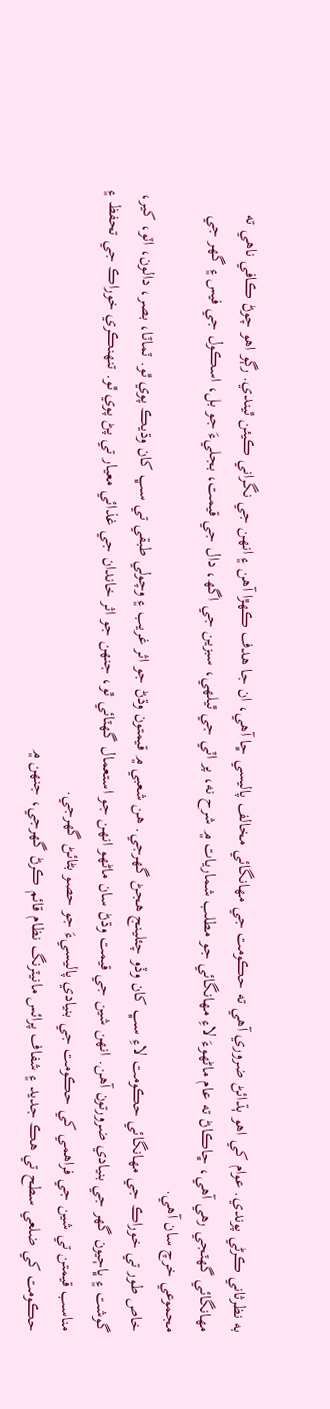به نظرثاني ڪرڻي پوندي. عوام کي اھو ٻڌائڻ ضروري آھي ته حڪومت جي مھانگائي مخالف پاليسي ڇا آھي، ان جا ھدف ڪھڙا آھن ۽ انھن جي نگراني ڪيئن ٿيندي. رڳو اھو چوڻ ڪافي ناھي ته مھانگائي گھٽجي رھي آھي، ڇاڪاڻ ته عام ماڻھوءَ لاءِ مھانگائي جو مطلب شماريات ۾ شرح نه، پر اٽي جي ٿيلھي، سبزين جي اگھ، دال جي قيمت، بجليءَ جو بل، اسڪول جي فيس ۽ گھر جي مجموعي خرچ سان آھي.
خاص طور تي خوراڪ جي مھانگائي حڪومت لاءِ سڀ کان وڏو چئلينج ھجڻ گھرجي. ھن شعبي ۾ قيمتون وڌڻ جو اثر غريب ۽ وچولي طبقي تي سڀ کان وڌيڪ پوي ٿو. ٽماٽا، بصر، دالون، اٽو، کير، گوشت ۽ ڀاڄيون گھر جي بنيادي ضرورتون آھن. انھن شين جي قيمت وڌڻ سان ماڻھو انھن جو استعمال گھٽائي ٿو، جنھن جو اثر خاندان جي غذائي معيار تي پڻ پوي ٿو. تنھنڪري خوراڪ جي تحفظ ۽ مناسب قيمتن تي شين جي فراهمي کي حڪومت جي بنيادي پاليسيءَ جو حصو بڻائڻ گھرجي.
حڪومت کي ضلعي سطح تي ھڪ جديد ۽ شفاف پرائس مانيٽرنگ نظام قائم ڪرڻ گھرجي، جنھن ۾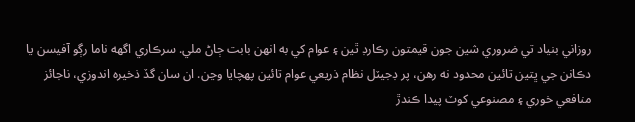روزاني بنياد تي ضروري شين جون قيمتون رڪارڊ ٿين ۽ عوام کي به انھن بابت ڄاڻ ملي. سرڪاري اگهه ناما رڳو آفيسن يا دڪانن جي ڀتين تائين محدود نه رھن، پر ڊجيٽل نظام ذريعي عوام تائين پھچايا وڃن. ان سان گڏ ذخيره اندوزي، ناجائز منافعي خوري ۽ مصنوعي کوٽ پيدا ڪندڙ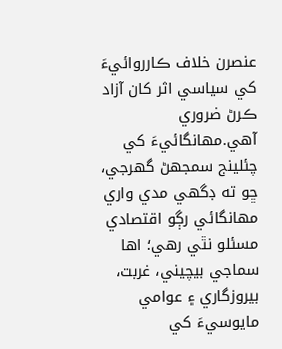عنصرن خلاف ڪارروائيءَ کي سياسي اثر کان آزاد ڪرڻ ضروري آھي.مھانگائيءَ کي چئلينج سمجھڻ گھرجي، ڇو ته ڊگھي مدي واري مھانگائي رڳو اقتصادي مسئلو نٿي رھي؛ اھا سماجي بيچيني، غربت، بيروزگاري ۽ عوامي مايوسيءَ کي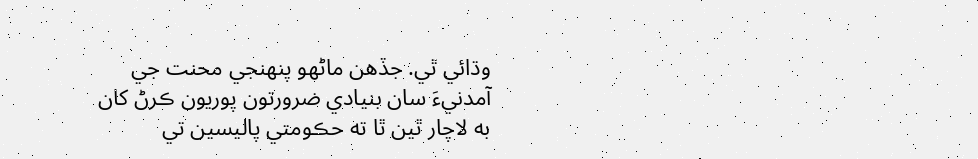وڌائي ٿي. جڏھن ماڻھو پنھنجي محنت جي آمدنيءَ سان بنيادي ضرورتون پوريون ڪرڻ کان به لاچار ٿين ٿا ته حڪومتي پاليسين تي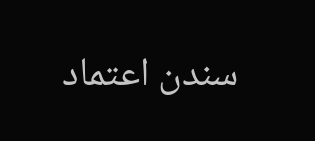سندن اعتماد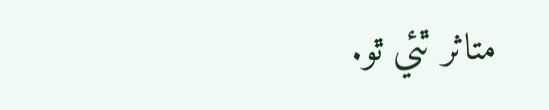متاثر ٿئي ٿو.